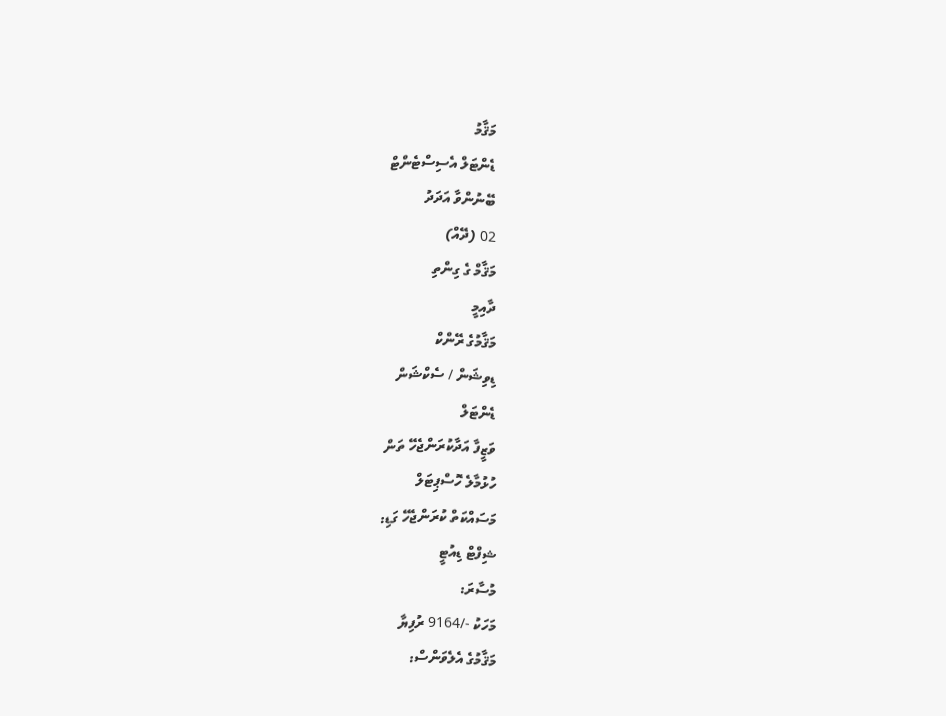މަޤާމު
ޑެންޓަލް އެސިސްޓެންޓް
ބޭނުންވާ އަދަދު
02 (ދޭއް)
މަޤާމް ގެ ގިންތި
ދާއިމީ
މަޤާމުގެ ރޭންކް
ޑިވިޝަން / ސެކްޝަން
ޑެންޓަލް
ވަޒީފާ އަދާކުރަންޖެހޭ ތަން
ހުޅުމާލެ ހޮސްޕިޓަލް
މަސައްކަތް ކުރަންޖެހޭ ގަޑި:
ޝިފްޓް ޑިއުޓީ
މުސާރަ:
މަހަކު -/9164 ރުފިޔާ
މަޤާމުގެ އެލެވަންސް: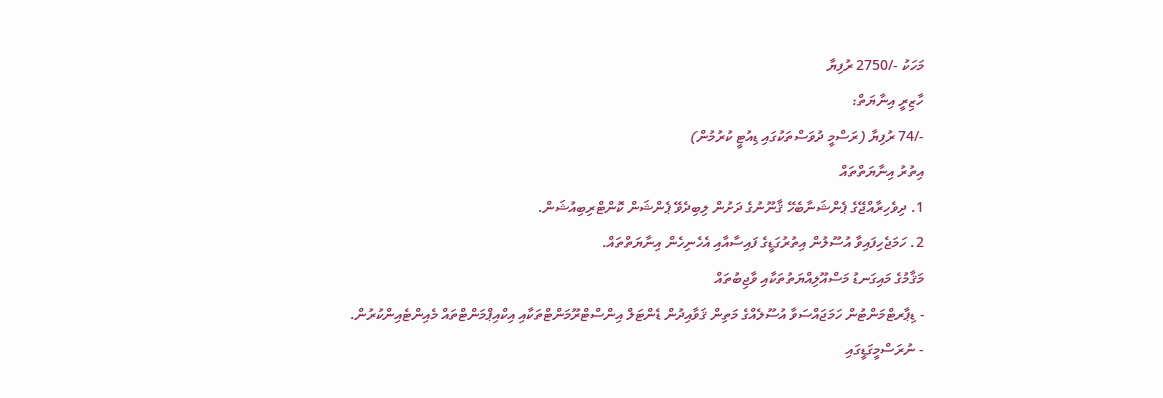މަހަކު -/2750 ރުފިޔާ
ހާޒިރީ އިނާޔަތް:
-/74 ރުފިޔާ (ރަސްމީ ދުވަސްތަކުގައި ޑިއުޓީ ކުރުމުން)
އިތުރު އިނާޔަތްތައް
1. ދިވެހިރާއްޖޭގެ ޕެންޝަނާބެހޭ ޤާނޫނުގެ ދަށުން ލިބިދެވޭ ޕެންޝަން ކޮންޓްރިބިއުޝަން.
2. ހަމަޖެހިފައިވާ އުސޫލުން އިތުރުގަޑީގެ ފައިސާއާއި އެހެނިހެން އިނާޔަތްތައް.
މަޤާމުގެ މައިގަނޑު މަސްއޫލިއްޔަތުތަކާއި ވާޖިބުތައް
- ޑިޕާރޓްމަންޓުން ހަމަޖައްސަވާ އުސޫލެއްގެ މަތިން ޤަވާއިދުން ޑެންޓަލް އިންސްޓްރޫމަންޓްތަކާއި އިކްއިޕްމަންޓްތައް މެއިންޓެއިންކުރުން.
- ނުރަސްމީގަޑީގައި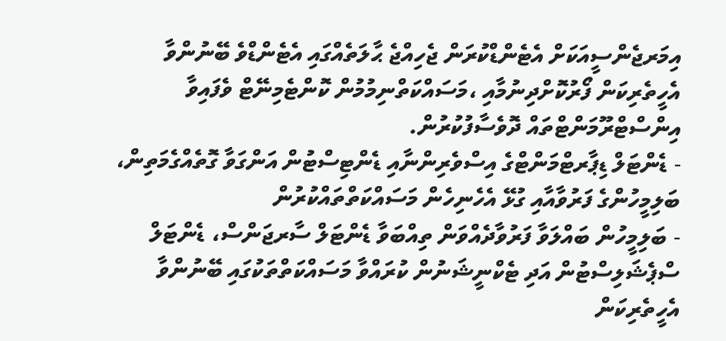އިމަރޖެންސީއަކަށް އެޓެންޑްކުރަން ޖެހިއްޖެ ޙާލަތެއްގައި އެޓެންޑްވެ ބޭނުންވާ އެހީތެރިކަން ފޯރުކޮށްދިނުމާއި ،މަސައްކަތްނިމުމުން ކޮންޓެމިނޭޓް ވެފައިވާ އިންސްޓްރޫމަންޓްތައް ދޮވެސާފުކުރުން.
- ޑެންޓަލް ޑިޕާރޓްމަންޓްގެ އިސްވެރިންނާއި ޑެންޓިސްޓުން އަންގަވާ ގޮތެއްގެމަތިން، ބަލިމީހުންގެ ފަރުވާއާއި ގުޅޭ އެހެނިހެން މަސައްކަތްތައްކުރުން
- ބަލިމީހުން ބައްލަވާ ފަރުވާދެއްވަން ތިއްބަވާ ޑެންޓަލް ސާރޖަންސް، ޑެންޓަލް ސްޕެޝަލިސްޓުން އަދި ޓެކްނީޝަނުން ކުރައްވާ މަސައްކަތްތަކުގައި ބޭނުންވާ އެހީތެރިކަން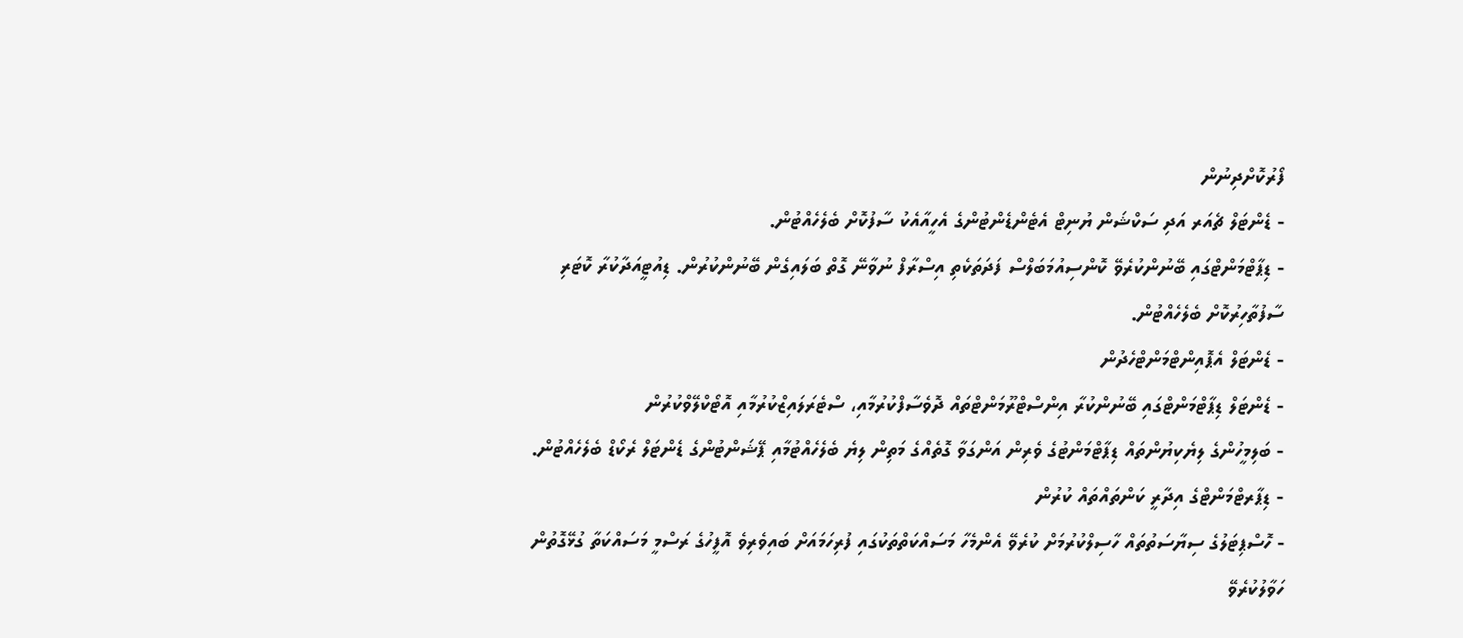ފޯރުކޮށްދިނުން
- ޑެންޓަލް ޗެއަރ އަދި ސަކްޝަން ޔުނިޓް އެޓެންޑެންޓުންގެ އެހީއާއެކު ސާފުކޮށް ބެލެހެއްޓުން.
- ޑިޕާޓްމަންޓްގައި ބޭނުންކުރެވޭ ކޮންސިއުމަބަލްސް ފަދަތަކެތި އިސްރާފް ނުވާނޭ ގޮތް ބަލައިގެން ބޭނުންކުރުން. ޑިއުޓީއަދާކުރާ ކޮޓަރި ސާފުތާހިރުކޮށް ބެލެހެއްޓުން.
- ޑެންޓަލް އެޕޮއިންޓްމަންޓްހެދުން
- ޑެންޓަލް ޑިޕާޓްމަންޓްގައި ބޭނުންކުރާ އިންސްޓްރޫމަންޓްތައް ދޮވެސާފްކުރުމާއި، ސްޓެރަލައިޒްކުރުމާއި އޮޓޯކްލޭވްކުރުން
- ބަލިމީހުންގެ ލިޔެކިޔުންތައް ޑިޕާޓްމަންޓުގެ ވެރިން އަންގަވާ ގޮތެއްގެ މަތިން ލިޔެ ބެލެހެއްޓުމާއި ޕޭޝަންޓުންގެ ޑެންޓަލް ރެކޯޑް ބެލެހެއްޓުން.
- ޑިޕާރޓްމަންޓްގެ އިދާރީ ކަންތައްތައް ކުރުން
- ހޮސްޕިޓަލުގެ ސިޔާސަތުތައް ހާސިލްކުރުމަށް ކުރެވޭ އެންމެހާ މަސައްކަތްތަކުގައި ފުރިހަމައަށް ބައިވެރިވެ އޮފީހުގެ ރަސްމީ މަސައްކަތާ ގުޅޭގޮތުން ހަވާލުކުރެވޭ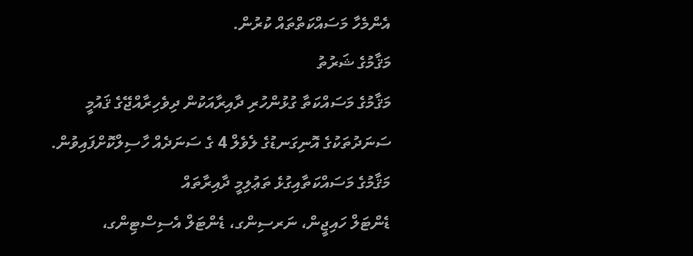އެންމެހާ މަސައްކަތްތައް ކުރުން.
މަޤާމުގެ ޝަރުތު
މަޤާމުގެ މަސައްކަތާ ގުޅުންހުރި ދާއިރާއަކުން ދިވެހިރާއްޖޭގެ ޤައުމީ ސަނަދުތަކުގެ އޮނިގަނޑުގެ ލެވެލް 4 ގެ ސަނަދެއް ހާސިލްކޮށްފައިވުން.
މަޤާމުގެ މަސައްކަތާއިގުޅެ ތަޢުލިމީ ދާއިރާތައް
ޑެންޓަލް ހައިޖީން، ނަރސިންގ، ޑެންޓަލް އެސިސްޓިންގ،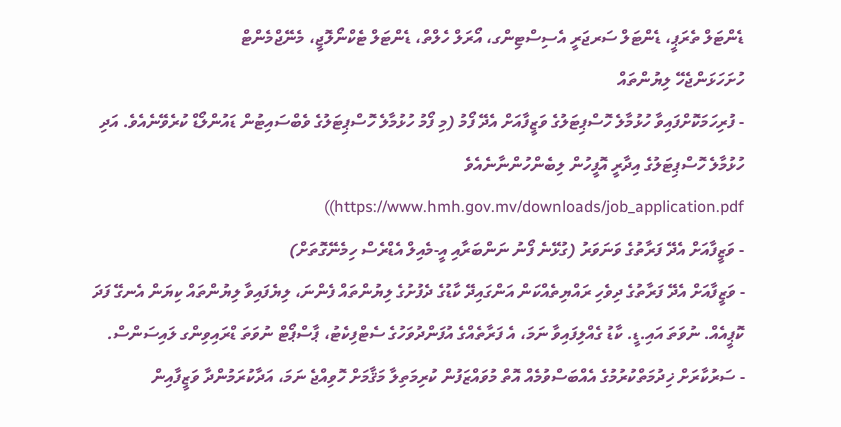ޑެންޓަލް ތެރަޕީ، ޑެންޓަލް ސަރޖަރީ އެސިސްޓިންގ، އޯރަލް ހެލްތް، ޑެންޓަލް ޓެކްނޯލޮޖީ، މެނޭޖްމެންޓް
ހުށަހަޅަންޖެހޭ ލިޔުންތައް
- ފުރިހަމަކޮށްފައިވާ ހުޅުމާލެ ހޮސްޕިޓަލުގެ ވަޒީފާއަށް އެދޭ ފޯމު (މި ފޯމު ހުޅުމާލެ ހޮސްޕިޓަލުގެ ވެބްސައިޓުން ޑައުންލޯޑް ކުރެވޭނެއެވެ. އަދި ހުޅުމާލެ ހޮސްޕިޓަލުގެ އިދާރީ އޮފީހުން ލިބެންހުންނާނެއެވެ https://www.hmh.gov.mv/downloads/job_application.pdf))
- ވަޒީފާއަށް އެދޭ ފަރާތުގެ ވަނަވަރު (ގުޅޭނެ ފޯނު ނަންބަރާއި އީ-މެއިލް އެޑްރެސް ހިމެނޭގޮތަށް)
- ވަޒީފާއަށް އެދޭ ފަރާތުގެ ދިވެހި ރައްޔިތެއްކަން އަންގައިދޭ ކާޑުގެ ދެފުށުގެ ލިޔުންތައް ފެންނަ، ލިޔެފައިވާ ލިޔުންތައް ކިޔަން އެނގޭ ފަދަ ކޮޕީއެއް. ނުވަތަ އައި.ޑީ. ކާޑު ގެއްލިފައިވާ ނަމަ، އެ ފަރާތެއްގެ އުފަންދުވަހުގެ ސެޓްފިކެޓު، ޕާސްޕޯޓް ނުވަތަ ޑްރައިވިންގ ލައިސަންސް.
- ސަރުކާރަށް ޚިދުމަތްކުރުމުގެ އެއްބަސްވުމެއް އޮތް މުވައްޒަފުން ކުރިމަތިލާ މަޤާމަށް ހޮވިއްޖެ ނަމަ، އަދާކުރަމުންދާ ވަޒީފާއިން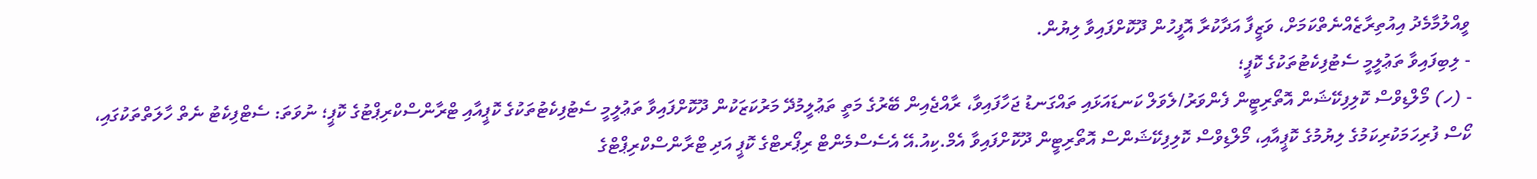ވީއްލުމާމެދު އިއުތިރާޒެއްނެތްކަމަށް، ވަޒީފާ އަދާކުރާ އޮފީހުން ދޫކޮށްފައިވާ ލިޔުން.
- ލިބިފައިވާ ތަޢުލީމީ ސެޓުފިކެޓުތަކުގެ ކޮޕީ؛
- (ހ) މޯލްޑިވްސް ކޮލިފިކޭޝަން އޮތޯރިޓީން ފެންވަރު/ލެވަލް ކަނޑައަޅައި ތައްގަނޑު ޖަހާފައިވާ، ރާއްޖެއިން ބޭރުގެ މަތީ ތަޢުލީމުދޭ މަރުކަޒަކުން ދޫކޮށްފައިވާ ތަޢުލީމީ ސެޓުފިކެޓުތަކުގެ ކޮޕީއާއި ޓްރާންސްކްރިޕްޓުގެ ކޮޕީ؛ ނުވަތަ: ސެޓްފިކެޓު ނެތް ހާލަތްތަކުގައި، ކޯސް ފުރިހަމަކުރިކަމުގެ ލިޔުމުގެ ކޮޕީއާއި، މޯލްޑިވްސް ކޮލިފިކޭޝަންސް އޮތޯރިޓީން ދޫކޮށްފައިވާ އެމް.ކިއު.އޭ އެސެސްމެންޓް ރިޕޯރޓްގެ ކޮޕީ އަދި ޓްރާންސްކްރިޕްޓްގެ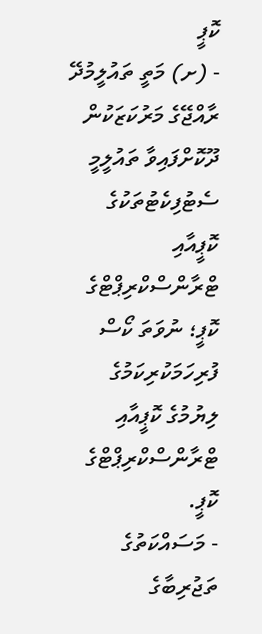ކޮޕީ
- (ށ) މަތީ ތައުލީމުދޭ ރާއްޖޭގެ މަރުކަޒަކުން ދޫކޮށްފައިވާ ތައުލީމީ ސެޓުފިކެޓުތަކުގެ ކޮޕީއާއި ޓްރާންސްކްރިޕްޓްގެ ކޮޕީ؛ ނުވަތަ ކޯސް ފުރިހަމަކުރިކަމުގެ ލިޔުމުގެ ކޮޕީއާއި ޓްރާންސްކްރިޕްޓްގެ ކޮޕީ.
- މަސައްކަތުގެ ތަޖުރިބާގެ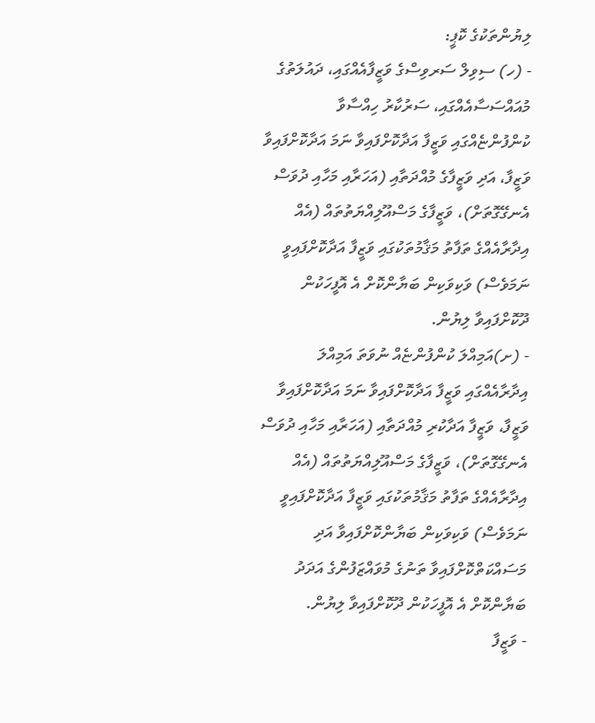ލިޔުންތަކުގެ ކޮޕީ:
- (ހ) ސިވިލް ސަރވިސްގެ ވަޒީފާއެއްގައި، ދައުލަތުގެ މުއައްސަސާއެއްގައި، ސަރުކާރު ހިއްސާވާ ކުންފުންޏެއްގައި ވަޒީފާ އަދާކޮށްފައިވާ ނަމަ އަދާކޮށްފައިވާ ވަޒީފާ، އަދި ވަޒީފާގެ މުއްދަތާއި (އަހަރާއި މަހާއި ދުވަސް އެނގޭގޮތަށް)، ވަޒީފާގެ މަސްއޫލިއްޔަތުތައް (އެއް އިދާރާއެއްގެ ތަފާތު މަޤާމުތަކުގައި ވަޒީފާ އަދާކޮށްފައިވީ ނަމަވެސް) ވަކިވަކިން ބަޔާންކޮށް އެ އޮފީހަކުން ދޫކޮށްފައިވާ ލިޔުން.
- (ށ)އަމިއްލަ ކުންފުންޏެއް ނުވަތަ އަމިއްލަ އިދާރާއެއްގައި ވަޒީފާ އަދާކޮށްފައިވާ ނަމަ އަދާކޮށްފައިވާ ވަޒީފާ، ވަޒީފާ އަދާކުރި މުއްދަތާއި (އަހަރާއި މަހާއި ދުވަސް އެނގޭގޮތަށް)، ވަޒީފާގެ މަސްއޫލިއްޔަތުތައް (އެއް އިދާރާއެއްގެ ތަފާތު މަޤާމުތަކުގައި ވަޒީފާ އަދާކޮށްފައިވީ ނަމަވެސް) ވަކިވަކިން ބަޔާންކޮށްފައިވާ އަދި މަސައްކަތްކޮށްފައިވާ ތަނުގެ މުވައްޒަފުންގެ އަދަދު ބަޔާންކޮށް އެ އޮފީހަކުން ދޫކޮށްފައިވާ ލިޔުން.
- ވަޒީފާ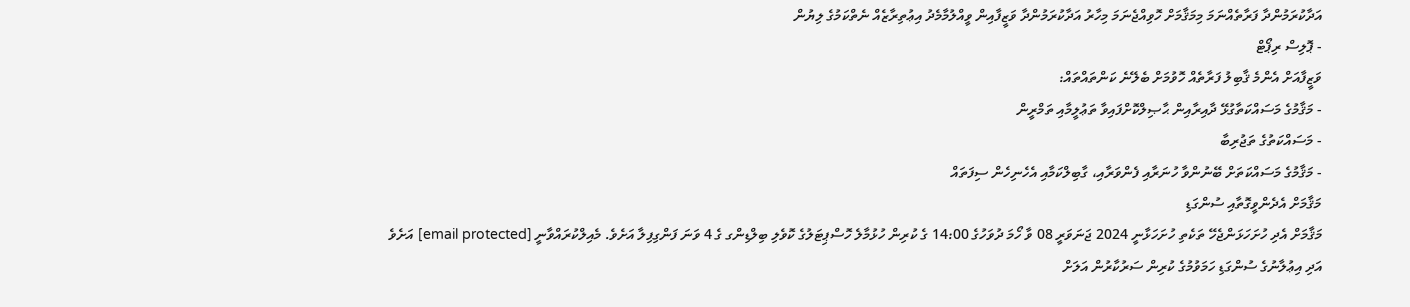އަދާކުރަމުންދާ ފަރާތެއްނަމަ މިމަޤާމަށް ހޮވިއްޖެނަމަ މިހާރު އަދާކުރަމުންދާ ވަޒީފާއިން ވީއްލުމާމެދު އިޢުތިރާޒެއް ނެތްކަމުގެ ލިޔުން
- ޕޮލިސް ރިޕޯޓް
ވަޒީފާއަށް އެންމެ ޤާބިލު ފަރާތެއް ހޮވުމަށް ބެލޭނެ ކަންތައްތައް:
- މަޤާމުގެ މަސައްކަތާގުޅޭ ދާއިރާއިން ޙާޞިލްކޮށްފައިވާ ތަޢުލީމާއި ތަމްރީން
- މަސައްކަތުގެ ތަޖުރިބާ
- މަޤާމުގެ މަސައްކަތަށް ބޭނުންވާ ހުނަރާއި ފެންވަރާއި، ގާބިލްކަމާއި އެހެނިހެން ސިފަތައް
މަޤާމަށް އެދެންވީގޮތާއި ސުންގަޑި
މަޤާމަށް އެދި ހުށަހަޅަންޖެހޭ ތަކެތި ހުށަހަޅާނީ 2024 ޖަނަވަރީ 08 ވާ ހޯމަ ދުވަހުގެ 14:00 ގެ ކުރިން ހުޅުމާލެ ހޮސްޕިޓަލުގެ ކޮވެލި ބިލްޑިންގ ގެ 4 ވަނަ ފަންގިފިލާ އަށެވެ. މެއިލްކުރައްވާނީ [email protected] އަށެވެ
އަދި އިޢުލާނުގެ ސުންގަޑި ހަމަވުމުގެ ކުރިން ސަރުކާރުން އަލަށް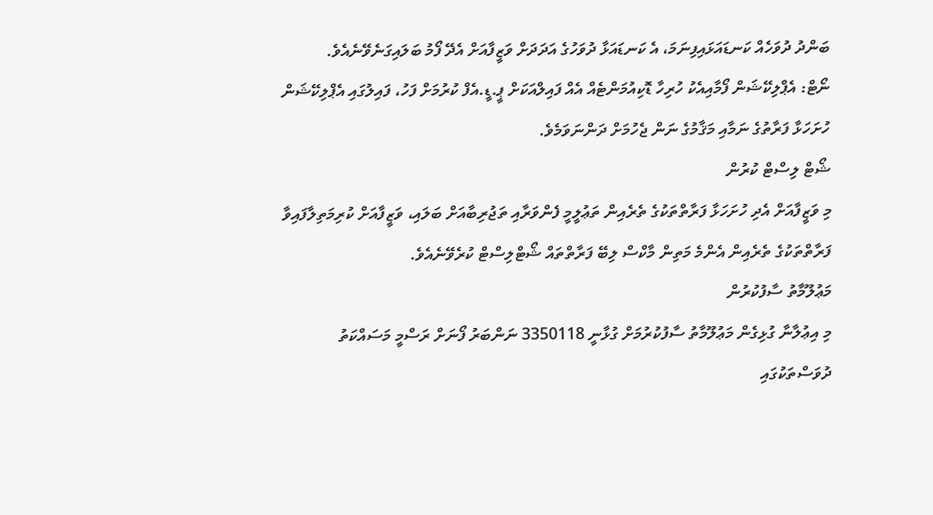ބަންދު ދުވަހެއް ކަނޑައަޅައިފިނަމަ، އެ ކަނޑައަޅާ ދުވަހުގެ އަދަދަށް ވަޒީފާއަށް އެދޭ ފޯމު ބަލައިގަނެވޭނެއެވެ.
ނޯޓް: އެޕްލިކޭޝަން ފޯމާއިއެކު ހުރިހާ ޑޮކިއުމަންޓެއް އެއް ފައިލްއަކަށް ޕީ.ޑީ.އެފް ކުރުމަށް ފަހު، ފައިލުގައި އެޕްލިކޭޝަން ހުށަހަޅާ ފަރާތުގެ ނަމާއި މަޤާމުގެ ނަން ޖެހުމަށް ދަންނަވަމެވެ.
ޝޯޓް ލިސްޓް ކުރުން
މި ވަޒީފާއަށް އެދި ހުށަހަޅާ ފަރާތްތަކުގެ ތެރެއިން ތަޢުލީމީ ފެންވަރާއި ތަޖުރިބާއަށް ބަލައި، ވަޒީފާއަށް ކުރިމަތިލާފައިވާ ފަރާތްތަކުގެ ތެރެއިން އެންމެ މަތިން މާކްސް ލިބޭ ފަރާތްތައް ޝޯޓްލިސްޓް ކުރެވޭނެއެވެ.
މަޢުލޫމާތު ސާފުކުރުން
މި އިޢުލާނާ ގުޅިގެން މަޢުލޫމާތު ސާފުކުރުމަށް ގުޅާނީ 3350118 ނަންބަރު ފޯނަށް ރަސްމީ މަސައްކަތު ދުވަސްތަކުގައި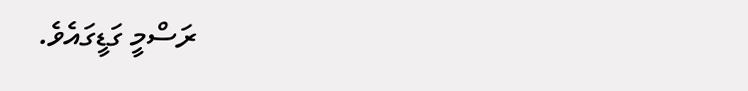ރަސްމީ ގަޑީގައެވެ.